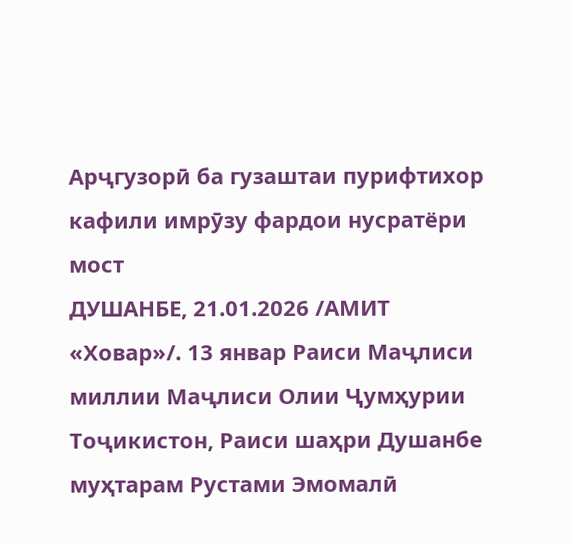Арҷгузорӣ ба гузаштаи пурифтихор кафили имрӯзу фардои нусратёри мост
ДУШАНБЕ, 21.01.2026 /АМИТ «Ховар»/. 13 январ Раиси Маҷлиси миллии Маҷлиси Олии Ҷумҳурии Тоҷикистон, Раиси шаҳри Душанбе муҳтарам Рустами Эмомалӣ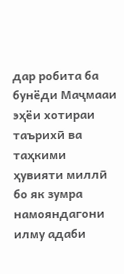дар робита ба бунёди Маҷмааи эҳёи хотираи таърихӣ ва таҳкими ҳувияти миллӣ бо як зумра намояндагони илму адаби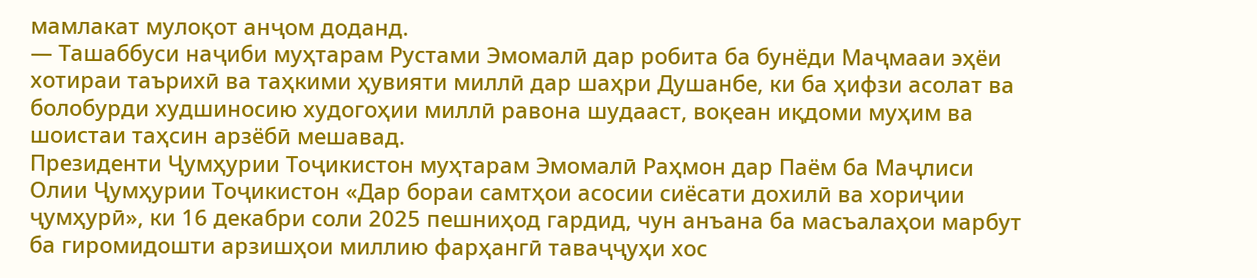мамлакат мулоқот анҷом доданд.
— Ташаббуси наҷиби муҳтарам Рустами Эмомалӣ дар робита ба бунёди Маҷмааи эҳёи хотираи таърихӣ ва таҳкими ҳувияти миллӣ дар шаҳри Душанбе, ки ба ҳифзи асолат ва болобурди худшиносию худогоҳии миллӣ равона шудааст, воқеан иқдоми муҳим ва шоистаи таҳсин арзёбӣ мешавад.
Президенти Ҷумҳурии Тоҷикистон муҳтарам Эмомалӣ Раҳмон дар Паём ба Маҷлиси Олии Ҷумҳурии Тоҷикистон «Дар бораи самтҳои асосии сиёсати дохилӣ ва хориҷии ҷумҳурӣ», ки 16 декабри соли 2025 пешниҳод гардид, чун анъана ба масъалаҳои марбут ба гиромидошти арзишҳои миллию фарҳангӣ таваҷҷуҳи хос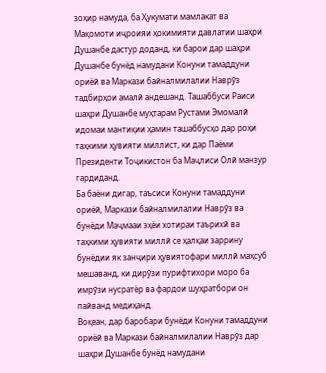зоҳир намуда, ба Ҳукумати мамлакат ва Мақомоти иҷроияи ҳокимияти давлатии шаҳри Душанбе дастур доданд, ки барои дар шаҳри Душанбе бунёд намудани Конуни тамаддуни ориёӣ ва Маркази байналмилалии Наврӯз тадбирҳои амалӣ андешанд. Ташаббуси Раиси шаҳри Душанбе муҳтарам Рустами Эмомалӣ идомаи мантиқии ҳамин ташаббусҳо дар роҳи таҳкими ҳувияти миллист, ки дар Паёми Президенти Тоҷикистон ба Маҷлиси Олӣ манзур гардиданд.
Ба баёни дигар, таъсиси Конуни тамаддуни ориёӣ, Маркази байналмилалии Наврӯз ва бунёди Маҷмааи эҳёи хотираи таърихӣ ва таҳкими ҳувияти миллӣ се ҳалқаи заррину бунёдии як занҷири ҳувиятофари миллӣ маҳсуб мешаванд, ки дирӯзи пурифтихори моро ба имрӯзи нусратёр ва фардои шуҳратбори он пайванд медиҳанд.
Воқеан, дар баробари бунёди Конуни тамаддуни ориёӣ ва Маркази байналмилалии Наврӯз дар шаҳри Душанбе бунёд намудани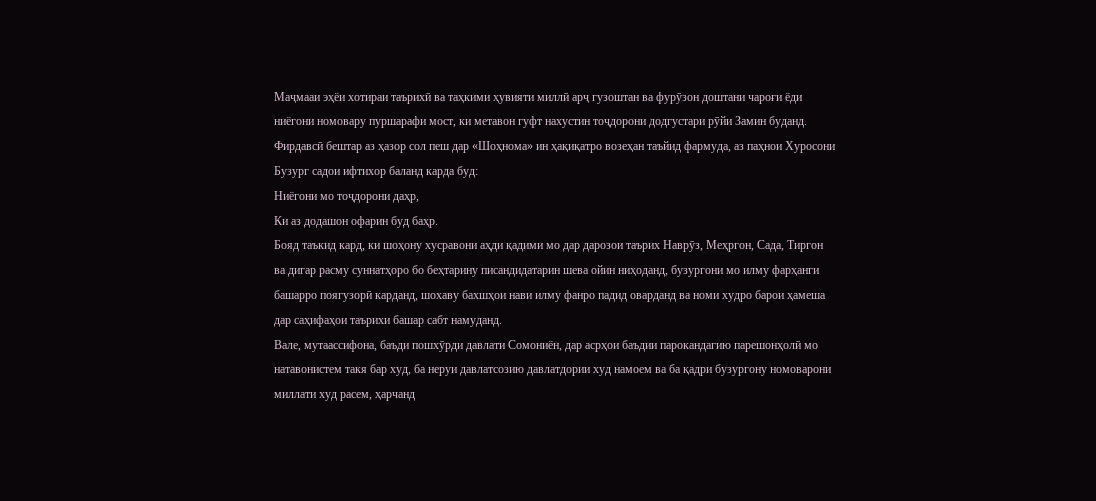Маҷмааи эҳёи хотираи таърихӣ ва таҳкими ҳувияти миллӣ арҷ гузоштан ва фурӯзон доштани чароғи ёди ниёгони номовару пуршарафи мост, ки метавон гуфт нахустин тоҷдорони додгустари рӯйи Замин буданд. Фирдавсӣ бештар аз ҳазор сол пеш дар «Шоҳнома» ин ҳақиқатро возеҳан таъйид фармуда, аз паҳнои Хуросони Бузург садои ифтихор баланд карда буд:
Ниёгони мо тоҷдорони даҳр,
Ки аз додашон офарин буд баҳр.
Бояд таъкид кард, ки шоҳону хусравони аҳди қадими мо дар дарозои таърих Наврӯз, Меҳргон, Сада, Тиргон ва дигар расму суннатҳоро бо беҳтарину писандидатарин шева ойин ниҳоданд, бузургони мо илму фарҳанги башарро поягузорӣ карданд, шохаву бахшҳои нави илму фанро падид оварданд ва номи худро барои ҳамеша дар саҳифаҳои таърихи башар сабт намуданд.
Вале, мутаассифона, баъди пошхӯрди давлати Сомониён, дар асрҳои баъдии парокандагию парешонҳолӣ мо натавонистем такя бар худ, ба неруи давлатсозию давлатдории худ намоем ва ба қадри бузургону номоварони миллати худ расем, ҳарчанд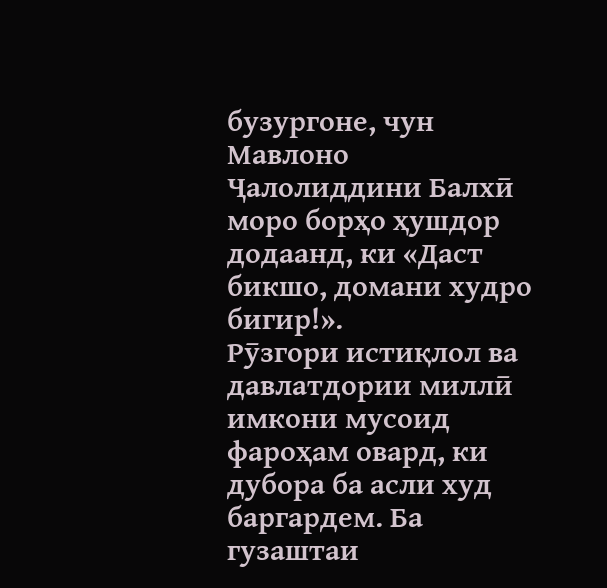бузургоне, чун Мавлоно Ҷалолиддини Балхӣ моро борҳо ҳушдор додаанд, ки «Даст бикшо, домани худро бигир!».
Рӯзгори истиқлол ва давлатдории миллӣ имкони мусоид фароҳам овард, ки дубора ба асли худ баргардем. Ба гузаштаи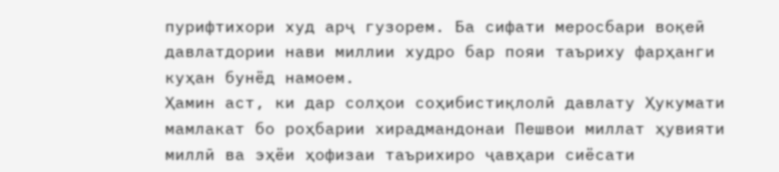пурифтихори худ арҷ гузорем. Ба сифати меросбари воқеӣ давлатдории нави миллии худро бар пояи таъриху фарҳанги куҳан бунёд намоем.
Ҳамин аст, ки дар солҳои соҳибистиқлолӣ давлату Ҳукумати мамлакат бо роҳбарии хирадмандонаи Пешвои миллат ҳувияти миллӣ ва эҳёи ҳофизаи таърихиро ҷавҳари сиёсати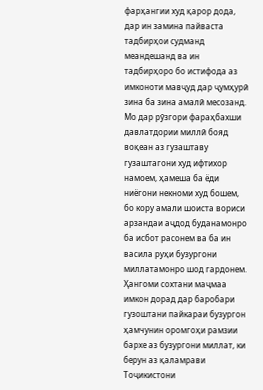фарҳангии худ қарор дода, дар ин замина пайваста тадбирҳои судманд меандешанд ва ин тадбирҳоро бо истифода аз имконоти мавҷуд дар ҷумҳурӣ зина ба зина амалӣ месозанд.
Мо дар рӯзгори фараҳбахши давлатдории миллӣ бояд воқеан аз гузаштаву гузаштагони худ ифтихор намоем, ҳамеша ба ёди ниёгони некноми худ бошем, бо кору амали шоиста вориси арзандаи аҷдод буданамонро ба исбот расонем ва ба ин васила руҳи бузургони миллатамонро шод гардонем.
Ҳангоми сохтани маҷмаа имкон дорад дар баробари гузоштани пайкараи бузургон ҳамчунин оромгоҳи рамзии бархе аз бузургони миллат, ки берун аз қаламрави Тоҷикистони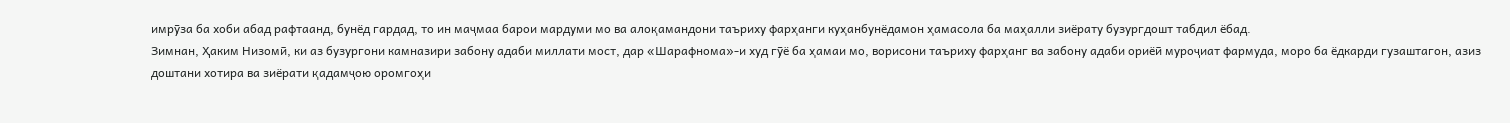имрӯза ба хоби абад рафтаанд, бунёд гардад, то ин маҷмаа барои мардуми мо ва алоқамандони таъриху фарҳанги куҳанбунёдамон ҳамасола ба маҳалли зиёрату бузургдошт табдил ёбад.
Зимнан, Ҳаким Низомӣ, ки аз бузургони камназири забону адаби миллати мост, дар «Шарафнома»-и худ гӯё ба ҳамаи мо, ворисони таъриху фарҳанг ва забону адаби ориёӣ муроҷиат фармуда, моро ба ёдкарди гузаштагон, азиз доштани хотира ва зиёрати қадамҷою оромгоҳи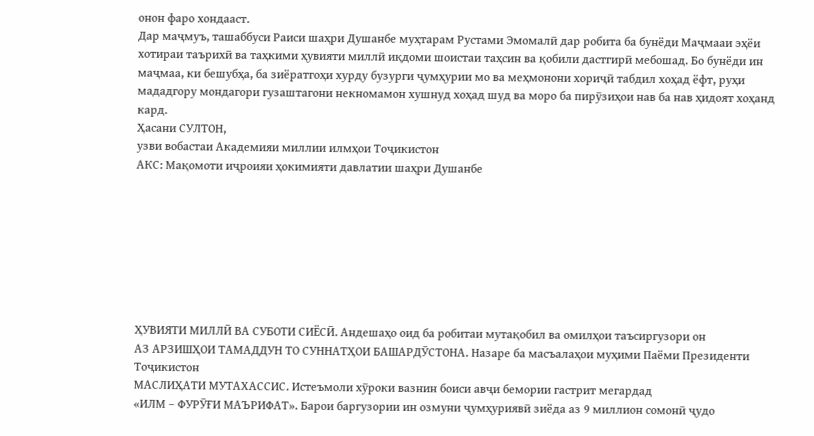онон фаро хондааст.
Дар маҷмуъ, ташаббуси Раиси шаҳри Душанбе муҳтарам Рустами Эмомалӣ дар робита ба бунёди Маҷмааи эҳёи хотираи таърихӣ ва таҳкими ҳувияти миллӣ иқдоми шоистаи таҳсин ва қобили дастгирӣ мебошад. Бо бунёди ин маҷмаа, ки бешубҳа, ба зиёратгоҳи хурду бузурги ҷумҳурии мо ва меҳмонони хориҷӣ табдил хоҳад ёфт, руҳи мададгору мондагори гузаштагони некномамон хушнуд хоҳад шуд ва моро ба пирӯзиҳои нав ба нав ҳидоят хоҳанд кард.
Ҳасани СУЛТОН,
узви вобастаи Академияи миллии илмҳои Тоҷикистон
АКС: Мақомоти иҷроияи ҳокимияти давлатии шаҳри Душанбе








ҲУВИЯТИ МИЛЛӢ ВА СУБОТИ СИЁСӢ. Андешаҳо оид ба робитаи мутақобил ва омилҳои таъсиргузори он
АЗ АРЗИШҲОИ ТАМАДДУН ТО СУННАТҲОИ БАШАРДӮСТОНА. Назаре ба масъалаҳои муҳими Паёми Президенти Тоҷикистон
МАСЛИҲАТИ МУТАХАССИС. Истеъмоли хӯроки вазнин боиси авҷи бемории гастрит мегардад
«ИЛМ – ФУРӮҒИ МАЪРИФАТ». Барои баргузории ин озмуни ҷумҳуриявӣ зиёда аз 9 миллион сомонӣ ҷудо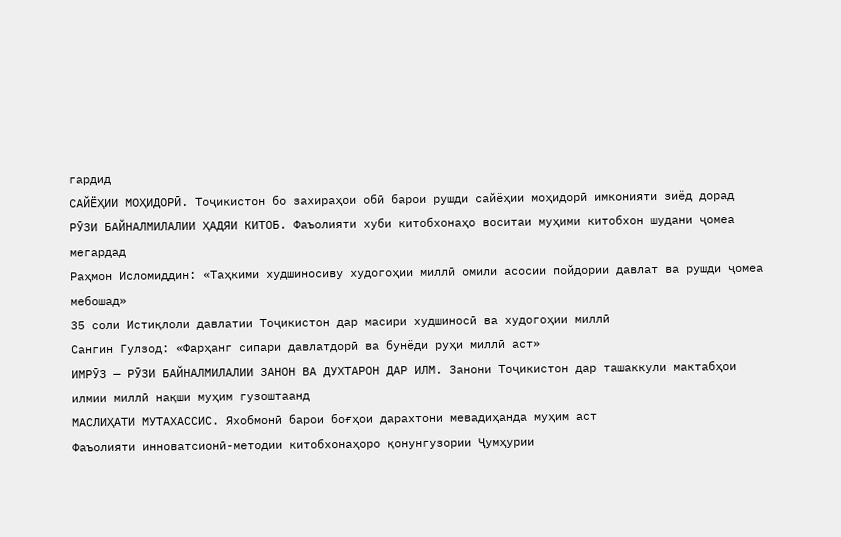гардид
САЙЁҲИИ МОҲИДОРӢ. Тоҷикистон бо захираҳои обӣ барои рушди сайёҳии моҳидорӣ имконияти зиёд дорад
РӮЗИ БАЙНАЛМИЛАЛИИ ҲАДЯИ КИТОБ. Фаъолияти хуби китобхонаҳо воситаи муҳими китобхон шудани ҷомеа мегардад
Раҳмон Исломиддин: «Таҳкими худшиносиву худогоҳии миллӣ омили асосии пойдории давлат ва рушди ҷомеа мебошад»
35 соли Истиқлоли давлатии Тоҷикистон дар масири худшиносӣ ва худогоҳии миллӣ
Сангин Гулзод: «Фарҳанг сипари давлатдорӣ ва бунёди руҳи миллӣ аст»
ИМРӮЗ — РӮЗИ БАЙНАЛМИЛАЛИИ ЗАНОН ВА ДУХТАРОН ДАР ИЛМ. Занони Тоҷикистон дар ташаккули мактабҳои илмии миллӣ нақши муҳим гузоштаанд
МАСЛИҲАТИ МУТАХАССИС. Яхобмонӣ барои боғҳои дарахтони мевадиҳанда муҳим аст
Фаъолияти инноватсионӣ-методии китобхонаҳоро қонунгузории Ҷумҳурии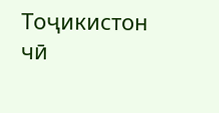Тоҷикистон чӣ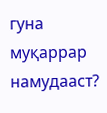гуна муқаррар намудааст?